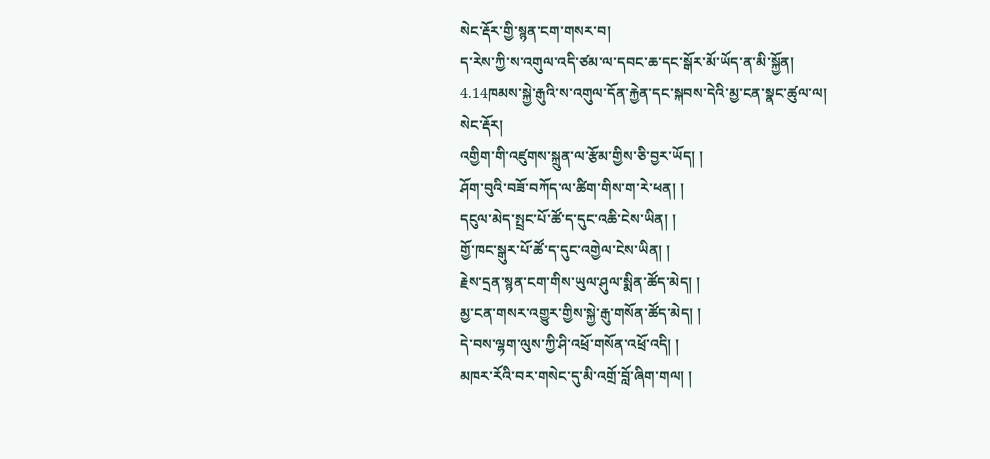སེང་རྡོར་གྱི་སྙན་ངག་གསར་བ།
ད་རེས་ཀྱི་ས་འགུལ་འདི་ཙམ་ལ་དབང་ཆ་དང་སྒོར་མོ་ཡོད་ན་མི་སྐྱོན།
4.14ཁམས་སྐྱེ་རྒུའི་ས་འགུལ་དོན་རྐྱེན་དང་སྐབས་དེའི་མྱ་ངན་སྣང་ཚུལ་ལ།
སེང་རྡོར།
འགྱིག་གི་འཛུགས་སྐྲུན་ལ་རྩོམ་གྱིས་ཅི་བྱར་ཡོད། །
ཤོག་བུའི་བཟོ་བཀོད་ལ་ཚིག་གིས་ག་རེ་ཕན། །
དངུལ་མེད་སྤྲང་པོ་ཚོ་ད་དུང་འཆི་ངེས་ཡིན། །
གྱོ་ཁང་སྒུར་པོ་ཚོ་ད་དུང་འགྱེལ་ངེས་ཡིན། །
རྗེས་དྲན་སྙན་ངག་གིས་ཡུལ་ཤུལ་སྨིན་ཚོད་མེད། །
མྱ་ངན་གསར་འགྱུར་གྱིས་སྐྱེ་རྒུ་གསོན་ཚོད་མེད། །
དེ་བས་ལྷག་ལུས་ཀྱི་ཤི་འཕྲོ་གསོན་འཕྲོ་འདི། །
མཁར་རོའི་བར་གསེང་དུ་མི་འགྲོ་བློ་ཞིག་གལ། །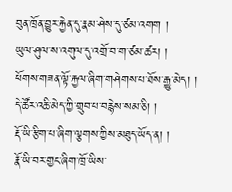བུན་ཁྲོན་བྱུར་རྐྱེན་དུ་རྣམ་ཤེས་དུ་ཙམ་འགག །
ཡུལ་ཤུལ་ས་འགུལ་དུ་འགྲོ་བ་ག་ཙམ་ཚར། །
ཕོགས་གཟན་ལྟོ་རྐྱལ་ཞིག་གཤེགས་པ་ཐོས་རྒྱུ་མེད། །
དེ་ཚོར་འཆི་མེད་ཀྱི་གྲུབ་པ་བརྙེས་སམ་ཅི། །
རྡོ་ཡི་རྩིག་པ་ཞིག་ལྕགས་ཀྱིས་མཐུད་ཡོད་ན། །
རྣོ་ཡི་བར་གྱང་ཞིག་ཁྲོ་ཡིས་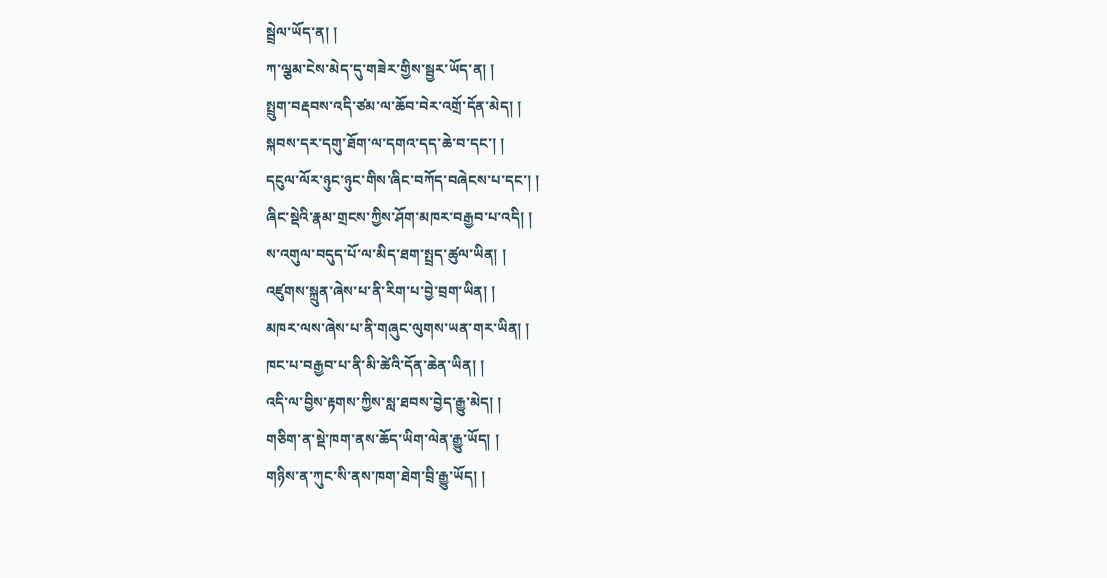སྦྲེལ་ཡོད་ན། །
ཀ་ལྕམ་ངེས་མེད་དུ་གཟེར་གྱིས་སྦྱར་ཡོད་ན། །
སྤྲུག་བརྡབས་འདི་ཙམ་ལ་ཆོབ་བེར་འགྲོ་དོན་མེད། །
སྐབས་དར་དགུ་ཐོག་ལ་དགའ་དད་ཆེ་བ་དང་། །
དངུལ་ལོར་ཉུང་ཉུང་གིས་ཞིང་བཀོད་བཞེངས་པ་དང་། །
ཞིང་སྡེའི་རྣམ་གྲངས་ཀྱིས་ཤོག་མཁར་བརྒྱབ་པ་འདི། །
ས་འགུལ་བདུད་པོ་ལ་མིད་ཐག་སྤྲད་ཚུལ་ཡིན། །
འཛུགས་སྐྲུན་ཞེས་པ་ནི་རིག་པ་བྱེ་བྲག་ཡིན། །
མཁར་ལས་ཞེས་པ་ནི་གཞུང་ལུགས་ཡན་གར་ཡིན། །
ཁང་པ་བརྒྱབ་པ་ནི་མི་ཚེའི་དོན་ཆེན་ཡིན། །
འདི་ལ་བྱིས་རྟགས་ཀྱིས་སླ་ཐབས་བྱེད་རྒྱུ་མེད། །
གཅིག་ན་སྡེ་ཁག་ནས་ཆོད་ཡིག་ལེན་རྒྱུ་ཡོད། །
གཉིས་ན་ཀུང་སི་ནས་ཁག་ཐེག་བྲི་རྒྱུ་ཡོད། །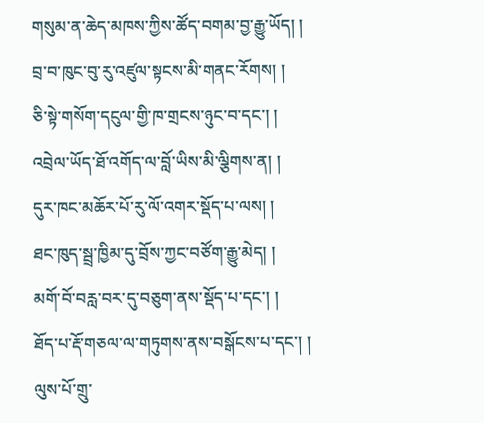གསུམ་ན་ཆེད་མཁས་ཀྱིས་ཚོད་བགམ་བྱ་རྒྱུ་ཡོད། །
བྲ་བ་ཁུང་བུ་རུ་འཛུལ་སྟངས་མི་གནང་རོགས། །
ཅི་སྟེ་གསོག་དངུལ་གྱི་ཁ་གྲངས་ཉུང་བ་དང་། །
འབྲེལ་ཡོད་ཐོ་འགོད་ལ་བློ་ཡིས་མི་ལྕིགས་ན། །
དུར་ཁང་མཆོར་པོ་རུ་ལོ་འགར་སྡོད་པ་ལས། །
ཐང་ཁུད་སྦྲ་ཁྱིམ་དུ་བྲོས་ཀྱང་བཙོག་རྒྱུ་མེད། །
མགོ་བོ་བརླ་བར་དུ་བཅུག་ནས་སྡོད་པ་དང་། །
ཐོད་པ་རྡོ་གཅལ་ལ་གཏུགས་ནས་བསྒོངས་པ་དང་། །
ལུས་པོ་གྲུ་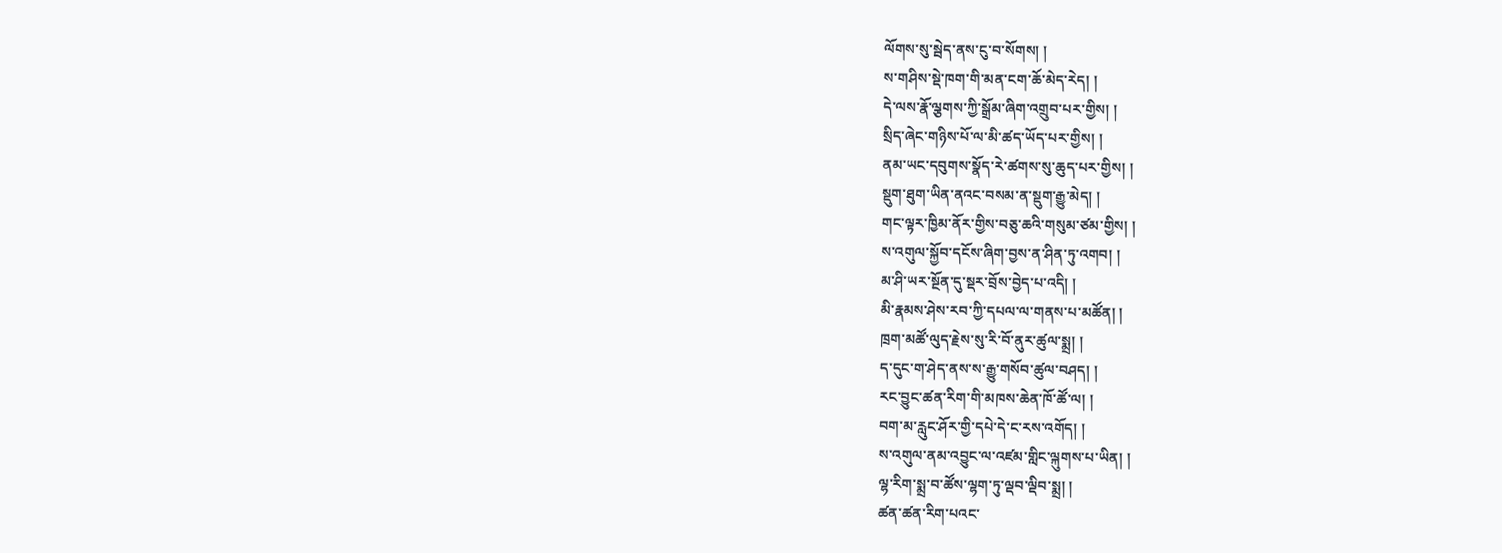ལོགས་སུ་སྦེད་ནས་ངུ་བ་སོགས། །
ས་གཤིས་སྡེ་ཁག་གི་མན་ངག་ཆོ་མེད་རེད། །
དེ་ལས་རྣོ་ལྕགས་ཀྱི་སྒྲོམ་ཞིག་འགྲུབ་པར་གྱིས། །
སྲིད་ཞེང་གཉིས་པོ་ལ་མི་ཚད་ཡོད་པར་གྱིས། །
ནམ་ཡང་དབུགས་སྣོད་རེ་ཚགས་སུ་ཆུད་པར་གྱིས། །
སྡུག་ཐུག་ཡིན་ནའང་བསམ་ན་སྡུག་རྒྱུ་མེད། །
གང་ལྟར་ཁྱིམ་ནོར་གྱིས་བཅུ་ཆའི་གསུམ་ཙམ་གྱིས། །
ས་འགུལ་སྐྱོབ་དངོས་ཞིག་བྱས་ན་ཤིན་ཏུ་འགབ། །
མ་ཤི་ཡར་སྔོན་དུ་སྡར་བྲོས་བྱེད་པ་འདི། །
མི་རྣམས་ཤེས་རབ་ཀྱི་དཔལ་ལ་གནས་པ་མཚོན། །
ཁྲག་མཚོ་ལུད་རྗེས་སུ་རི་བོ་ནུར་ཚུལ་སྨྲ། །
ད་དུང་ག་ཤེད་ནས་ས་རྒྱུ་གསོབ་ཚུལ་བཤད། །
རང་བྱུང་ཚན་རིག་གི་མཁས་ཆེན་ཁོ་ཚོ་ལ། །
བག་མ་རླུང་ཤོར་གྱི་དཔེ་དེ་ང་རས་འགོད། །
ས་འགུལ་ནམ་འབྱུང་ལ་འཛམ་གླིང་ལྐུགས་པ་ཡིན། །
ལྷ་རིག་སྨྲ་བ་ཚོས་ལྷག་ཏུ་ལྡབ་ལྡིབ་སྨྲ། །
ཚན་ཚན་རིག་པའང་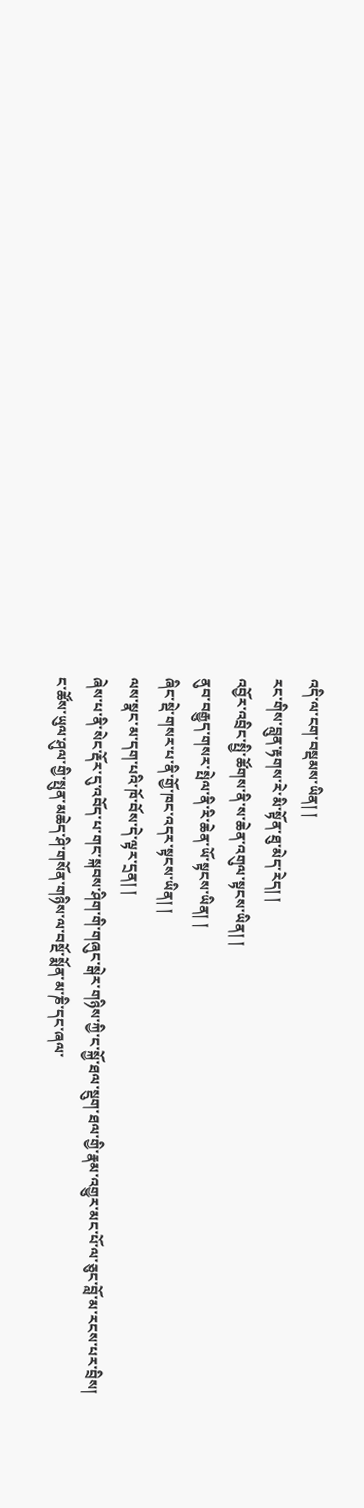འདི་ལ་ངག་བསྡམས་ཡིན། །
རང་གིས་བླུན་རྟགས་རེ་མི་སྟོན་ཐུ་མེད་རེད། །
འབྱོར་འབྲིང་སྤྱི་ཚོགས་ནི་ས་ཆེན་འགུལ་སྟངས་ཡིན། །
ནུབ་བརྒྱུད་གསར་སྤེལ་ནི་རི་ཆེན་ཡོ་སྟངས་ཡིན། །
ཞིང་སྡེ་གསར་པ་ནི་གྱོ་ཁང་འདར་སྟངས་ཡིན། །
ལས་སྣང་མ་དག་པའི་ཁོ་བོས་དེ་ལྟར་དྲན། །
ཞེས་པ་ནི་སེང་རྡོར་དུ་འབོད་པ་གང་སྐབས་ཤིག་གི་གཞུང་སྒེར་གཉིས་ཀྱི་ང་སྐྱོ་ཐལ་སྡུག་ཐལ་གྱི་རྣམ་འགྱུར་མང་པོ་ལ་ཅུང་བློ་མ་རངས་པར་བྲིས།
ང་ཚོས་ཡུལ་ཤུལ་གྱི་སྤུན་མཆེད་ཤི་གསོན་གཉིས་ལ་བསྔོ་སྨོན་མ་ཎི་དང་ཞལ་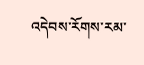འདེབས་རོགས་རམ་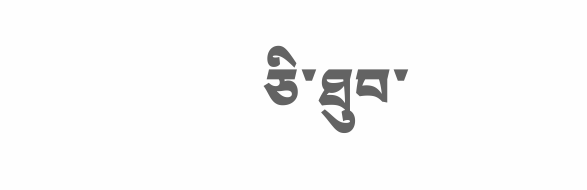ཅི་ཐུབ་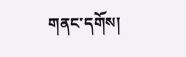གནང་དགོས།